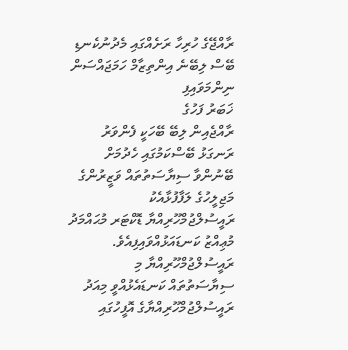ރާއްޖޭގެ ހުރިހާ ރަށެއްގައި މެދުނުކެނޑި ބޭސް ލިބޭނެ އިންތިޒާމް ހަމަޖައްސަން ނިންމަވައިފި
ޚަބަރު ފަހުގެ
ރާއްޖެއިން ލިބޭ ބޭހަކީ ފެންވަރު ރަނގަޅު ބޭސްކަމުގައި ހެދުމަށް ބޭނުންވާ ސިޔާސަތުތައް ވަޒީރުންގެ މަޖިލީހުގެ ލަފާފުޅާއެކު ރައީސުލްޖުމްހޫރިއްޔާ ޑޮކްޓަރ މުޙައްމަދު މުޢިއްޒު ކަނޑައަޅުއްވައިފިއެވެ.
ރައީސުލްޖުމްހޫރިއްޔާ މި ސިޔާސަތުތައް ކަނޑައެޅުއްވީ މިއަދު ރައީސުލްޖުމްހޫރިއްޔާގެ އޮފީހުގައި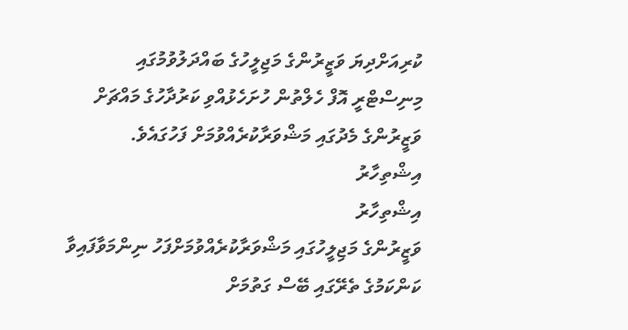ކުރިއަށްދިޔަ ވަޒީރުންގެ މަޖިލީހުގެ ބައްދަލުވުމުގައި މިނިސްޓްރީ އޮފް ހެލްތުން ހުށަހެޅުއްވި ކަރުދާހުގެ މައްޗަށް ވަޒީރުންގެ މެދުގައި މަޝްވަރާކުރެއްވުމަށް ފަހުގައެވެ.
އިޝްތިހާރު
އިޝްތިހާރު
ވަޒީރުންގެ މަޖިލީހުގައި މަޝްވަރާކުރެއްވުމަށްފަހު ނިންމަވާފައިވާ ކަންކަމުގެ ތެރޭގައި ބޭސް ގަތުމަށް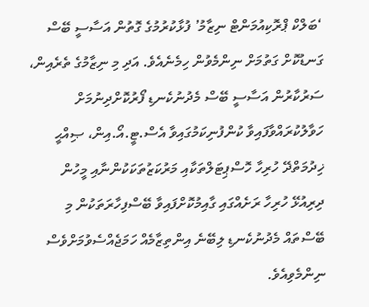‘ބަލްކް ޕްރޮކިއުމަންޓް ނިޒާމު’ ފުޅާކުރުމުގެ ގޮތުން އަސާސީ ބޭސް ގަނޑުކޮށް ގަތުމަށް ނިންމެވުން ހިމެނެއެވެ. އަދި މި ނިޒާމުގެ ތެރެއިން، ސަރުކާރުން އަސާސީ ބޭސް މެދުނުކެނޑި ފޯރުކޮށްދިނުމަށް ހަވާލުކުރައްވާފައިވާ ކުންފުނިކަމުގައިވާ އެސް.ޓީ.އޯ.އިން، ޞިއްޙީ ޚިދުމަތްދޭ ހުރިހާ ހޮސްޕިޓަލްތަކާއި މަރުކަޒުތަކަކުންނާއި މީހުން ދިރިއުޅޭ ހުރިހާ ރަށެއްގައި ގާއިމުކޮށްފައިވާ ބޭސްފިހާރަތަކުން މި ބޭސްތައް މެދުނުކެނޑި ލިބޭނެ އިންތިޒާމެއް ހަމަޖެއްސެވުމަށްވެސް ނިންމެވިއެވެ.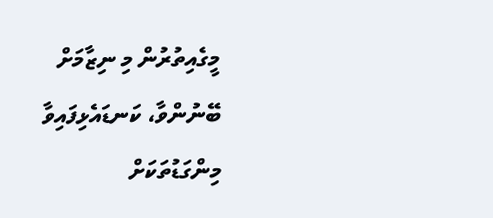މީގެއިތުރުން މި ނިޒާމަށް ބޭނުންވާ، ކަނޑައެޅިފައިވާ މިންގަޑުތަކަށް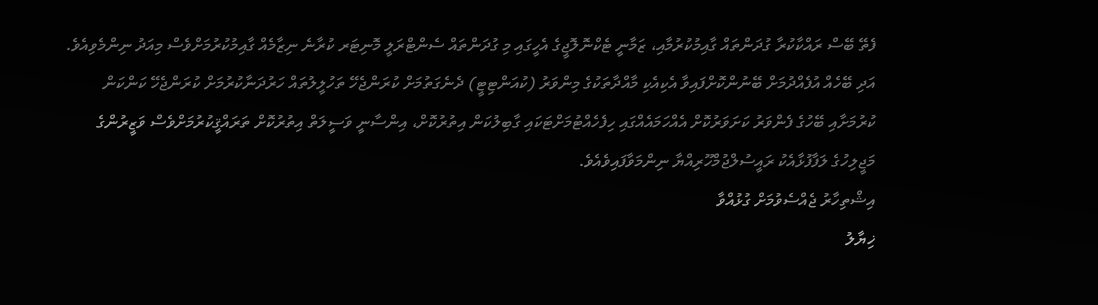ފެތޭ ބޭސް ރައްކާކުރާ ގުދަންތައް ގާއިމުކުރުމާއި، ޒަމާނީ ޓެކްނޮލޮޖީގެ އެހީގައި މި ގުދަންތައް ސެންޓްރަލީ މޮނިޓަރ ކުރާނެ ނިޒާމެއް ގާއިމުކުރުމަށްވެސް މިއަދު ނިންމެވިއެވެ. އަދި ބޭހެއް އުފެއްދުމަށް ބޭނުންކޮށްފައިވާ އެކިއެކި މާއްދާތަކުގެ މިންވަރު (ކުއަންޓިޓީ) ދެނެގަތުމަށް ކުރަންޖެހޭ ތަހުލީލުތައް ހަރުދަނާކުރުމަށް ކުރަންޖެހޭ ކަންކަން ކުރުމަށާއި ބޭހުގެ ފެންވަރު ކަށަވަރުކޮށް އެއްހަމައެއްގައި ހިފެހެއްޓުމަށްޓަކައި ގާބިލުކަން އިތުރުކޮށް، އިންސާނީ ވަސީލަތް އިތުރުކޮށް ތަރައްޤީކުރުމަށްވެސް ވަޒީރުންގެ މަޖީލިހުގެ ލަފާފުޅާއެކު ރައީސުލްޖުމްހޫރިއްޔާ ނިންމަވާފައިވެއެވެ.
އިޝްތިހާރު ޖެއްސެވުމަށް ގުޅުއްވާ
ޚިޔާލު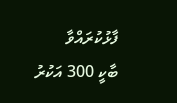ފާޅުކުރައްވާ
ބާކީ 300 އަކުރު